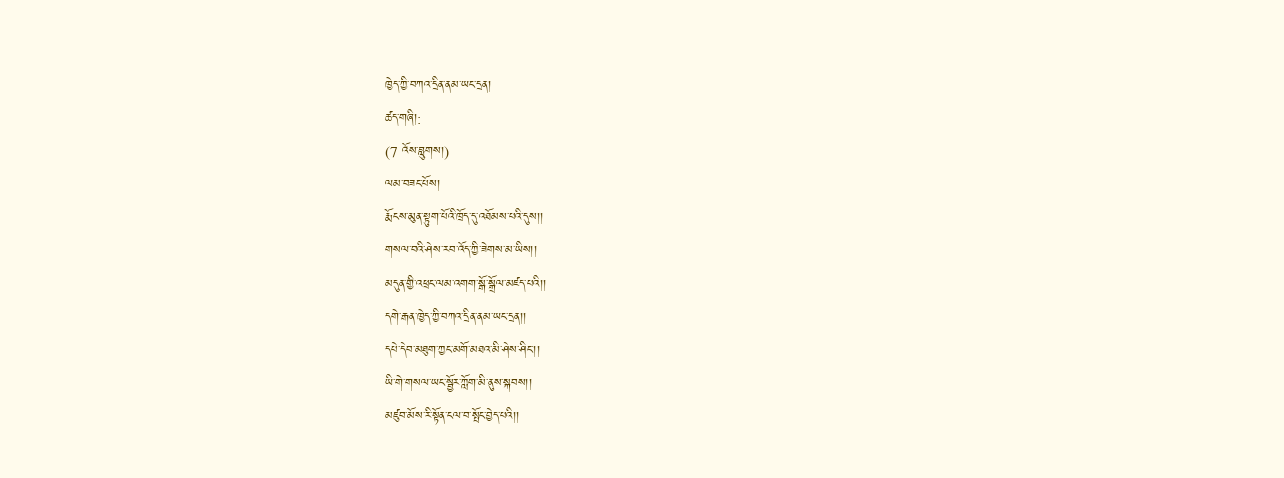ཁྱེད་ཀྱི་བཀའ་དྲིན་ནམ་ཡང་དྲན།
ཚད་གཞི།:
(7 འོས་བླུགས།)
ལམ་བཟང་པོས།
རྨོངས་མུན་སྟུག་པོའི་ཁྲོད་དུ་འཐོམས་པའི་དུས།།
གསལ་བའི་ཤེས་རབ་འོད་ཀྱི་ཟེགས་མ་ཡིས།།
མདུན་གྱི་འཕྲང་ལམ་འགག་སྒོ་སྒྲོལ་མཛད་པའི།།
དགེ་རྒན་ཁྱེད་ཀྱི་བཀའ་དྲིན་ནམ་ཡང་དྲན།།
དཔེ་དེབ་མཐུག་ཀྱང་མགོ་མཐའ་མི་ཤེས་ཤིང་།།
ཡི་གེ་གསལ་ཡང་སྦྱོར་ཀློག་མི་ནུས་སྐབས།།
མཛུབ་མོས་རི་སྟོན་ངལ་བ་སྤོང་བྱེད་པའི།།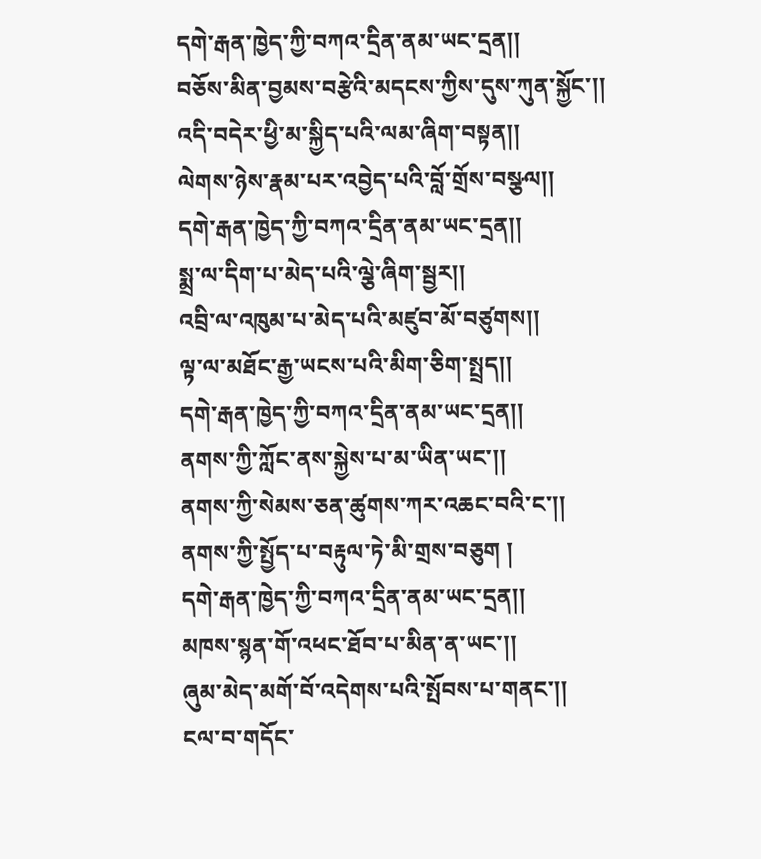དགེ་རྒན་ཁྱེད་ཀྱི་བཀའ་དྲིན་ནམ་ཡང་དྲན།།
བཅོས་མིན་བྱམས་བརྩེའི་མདངས་ཀྱིས་དུས་ཀུན་སྐྱོང་།།
འདི་བདེར་ཕྱི་མ་སྐྱིད་པའི་ལམ་ཞིག་བསྟན།།
ལེགས་ཉེས་རྣམ་པར་འབྱེད་པའི་བློ་གྲོས་བསྩལ།།
དགེ་རྒན་ཁྱེད་ཀྱི་བཀའ་དྲིན་ནམ་ཡང་དྲན།།
སྨྲ་ལ་དིག་པ་མེད་པའི་ལྕེ་ཞིག་སྦྱར།།
འབྲི་ལ་འཁུམ་པ་མེད་པའི་མཛུབ་མོ་བཙུགས།།
ལྟ་ལ་མཐོང་རྒྱ་ཡངས་པའི་མིག་ཅིག་སྤྲད།།
དགེ་རྒན་ཁྱེད་ཀྱི་བཀའ་དྲིན་ནམ་ཡང་དྲན།།
ནགས་ཀྱི་ཀློང་ནས་སྐྱེས་པ་མ་ཡིན་ཡང་།།
ནགས་ཀྱི་སེམས་ཅན་ཚུགས་ཀར་འཆང་བའི་ང་།།
ནགས་ཀྱི་སྤྱོད་པ་བརྟུལ་ཏེ་མི་གྲས་བཅུག །
དགེ་རྒན་ཁྱེད་ཀྱི་བཀའ་དྲིན་ནམ་ཡང་དྲན།།
མཁས་སྙན་གོ་འཕང་ཐོབ་པ་མིན་ན་ཡང་།།
ཞུམ་མེད་མགོ་བོ་འདེགས་པའི་སྤོབས་པ་གནང་།།
ངལ་བ་གདོང་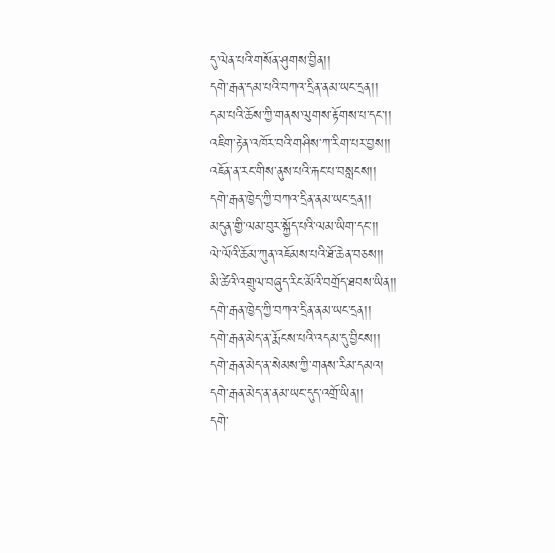དུ་ལེན་པའི་གསོན་ཤུགས་བྱིན།།
དགེ་རྒན་དམ་པའི་བཀའ་དྲིན་ནམ་ཡང་དྲན།།
དམ་པའི་ཆོས་ཀྱི་གནས་ལུགས་རྟོགས་པ་དང་།།
འཇིག་རྟེན་འཁོར་བའི་གཤིས་ཀ་རིག་པར་བྱས།།
འཇོན་ན་རང་གིས་ནུས་པའི་རྐང་པ་བསླངས།།
དགེ་རྒན་ཁྱེད་ཀྱི་བཀའ་དྲིན་ནམ་ཡང་དྲན།།
མདུན་གྱི་ལམ་བུར་སྐྱོད་པའི་ལམ་ཡིག་དང་།།
ལེ་ལོའི་ཆོམ་ཀུན་འཇོམས་པའི་ཐོ་ཆེན་བཅས།།
མི་ཚེའི་འགྲུལ་བཞུད་རིང་མོའི་བགྲོད་ཐབས་ཡིན།།
དགེ་རྒན་ཁྱེད་ཀྱི་བཀའ་དྲིན་ནམ་ཡང་དྲན།།
དགེ་རྒན་མེད་ན་རྨོངས་པའི་འདམ་དུ་བྱིངས།།
དགེ་རྒན་མེད་ན་སེམས་ཀྱི་གནས་རིམ་དམའ།
དགེ་རྒན་མེད་ན་ནམ་ཡང་དུད་འགྲོ་ཡིན།།
དགེ་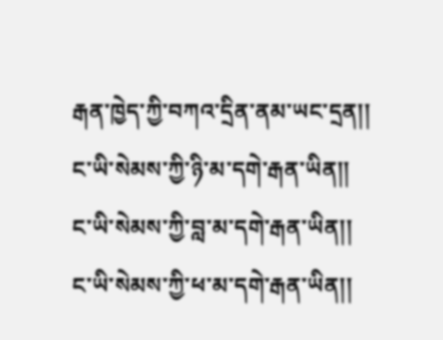རྒན་ཁྱེད་ཀྱི་བཀའ་དྲིན་ནམ་ཡང་དྲན།།
ང་ཡི་སེམས་ཀྱི་ཉི་མ་དགེ་རྒན་ཡིན།།
ང་ཡི་སེམས་ཀྱི་བླ་མ་དགེ་རྒན་ཡིན།།
ང་ཡི་སེམས་ཀྱི་ཕ་མ་དགེ་རྒན་ཡིན།།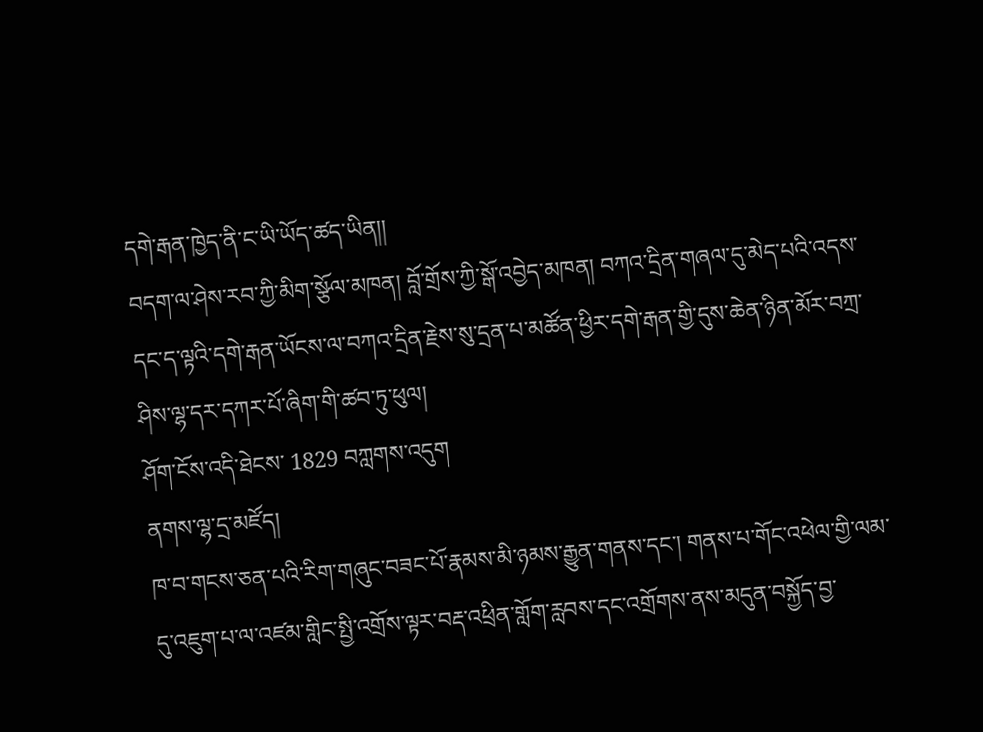དགེ་རྒན་ཁྱེད་ནི་ང་ཡི་ཡོད་ཚད་ཡིན།།
བདག་ལ་ཤེས་རབ་ཀྱི་མིག་སྩོལ་མཁན། བློ་གྲོས་ཀྱི་སྒོ་འབྱེད་མཁན། བཀའ་དྲིན་གཞལ་དུ་མེད་པའི་འདས་དང་ད་ལྟའི་དགེ་རྒན་ཡོངས་ལ་བཀའ་དྲིན་རྗེས་སུ་དྲན་པ་མཚོན་ཕྱིར་དགེ་རྒན་གྱི་དུས་ཆེན་ཉིན་མོར་བཀྲ་ཤིས་ལྷ་དར་དཀར་པོ་ཞིག་གི་ཚབ་ཏུ་ཕུལ།
ཤོག་ངོས་འདི་ཐེངས་ 1829 བཀླགས་འདུག
ནགས་ལྷ་དྲ་མཛོད།
ཁ་བ་གངས་ཅན་པའི་རིག་གཞུང་བཟང་པོ་རྣམས་མི་ཉམས་རྒྱུན་གནས་དང་། གནས་པ་གོང་འཕེལ་གྱི་ལམ་དུ་འཇུག་པ་ལ་འཛམ་གླིང་སྤྱི་འགྲོས་ལྟར་བརྡ་འཕྲིན་གློག་རླབས་དང་འགྲོགས་ནས་མདུན་བསྐྱོད་བྱ་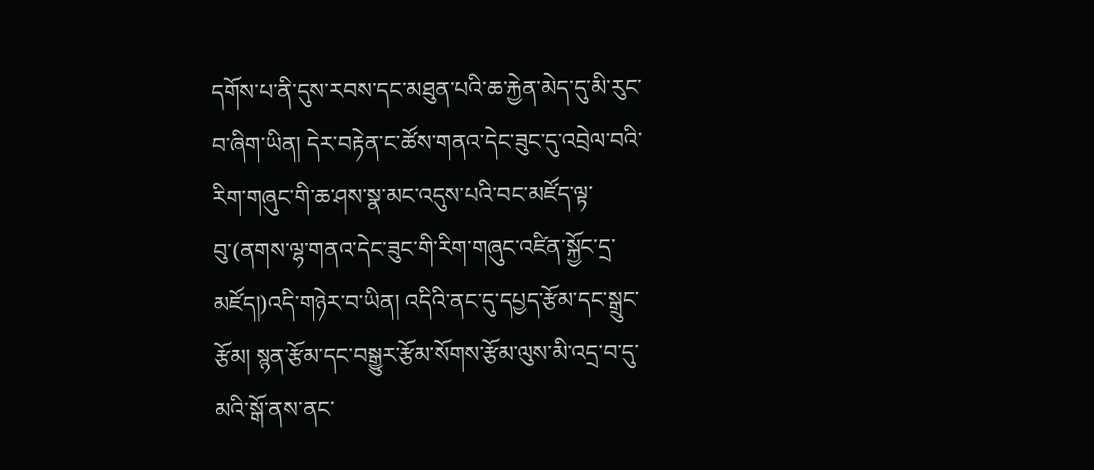དགོས་པ་ནི་དུས་རབས་དང་མཐུན་པའི་ཆ་རྐྱེན་མེད་དུ་མི་རུང་བ་ཞིག་ཡིན། དེར་བརྟེན་ང་ཚོས་གནའ་དེང་ཟུང་དུ་འབྲེལ་བའི་རིག་གཞུང་གི་ཆ་ཤས་སྣ་མང་འདུས་པའི་བང་མཛོད་ལྟ་བུ་(ནགས་ལྷ་གནའ་དེང་ཟུང་གི་རིག་གཞུང་འཛིན་སྐྱོང་དྲ་མཛོད།)འདི་གཉེར་བ་ཡིན། འདིའི་ནང་དུ་དཔྱད་རྩོམ་དང་སྒྲུང་རྩོམ། སྙན་རྩོམ་དང་བསྒྱུར་རྩོམ་སོགས་རྩོམ་ལུས་མི་འདྲ་བ་དུ་མའི་སྒོ་ནས་ནང་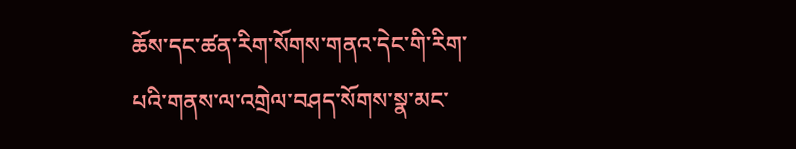ཆོས་དང་ཚན་རིག་སོགས་གནའ་དེང་གི་རིག་པའི་གནས་ལ་འགྲེལ་བཤད་སོགས་སྣ་མང་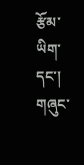རྩོམ་ཡིག་དང་། གཞུང་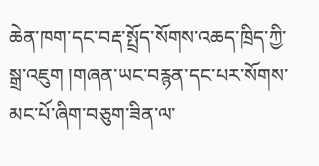ཆེན་ཁག་དང་བརྡ་སྤྲོད་སོགས་འཆད་ཁྲིད་ཀྱི་སྒྲ་འཇུག །གཞན་ཡང་བརྙན་དང་པར་སོགས་མང་པོ་ཞིག་བཅུག་ཟིན་ལ་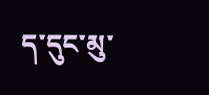ད་དུང་མུ་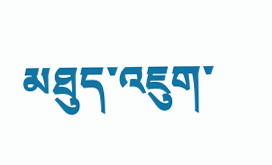མཐུད་འཇུག་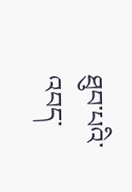ཐུབ་པའི་འབད་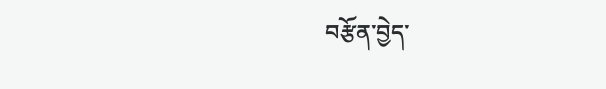བརྩོན་བྱེད་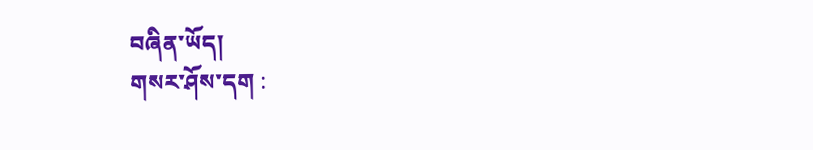བཞིན་ཡོད།
གསར་ཤོས་དག :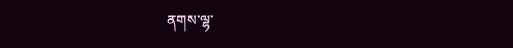ནགས་ལྷ་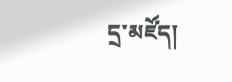དྲ་མཛོད།